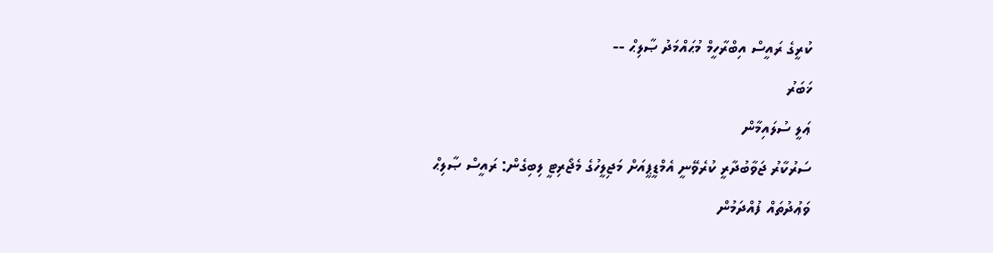ކުރީގެ ރައީސް އިބްރާހީމް މުޙައްމަދު ޞާލިޙް --
ޚަބަރު
ޢަލީ ސުލައިމާން
ސަރުކާރު ޖަވާބުދާރީ ކުރެވޭނީ އެމްޑީޕީއަށް މަޖިލީހުގެ މެޖޯރިޓީ ލިބިގެން: ރައީސް ޞާލިޙް
ވަޢުދުތައް ފުއްދަމުން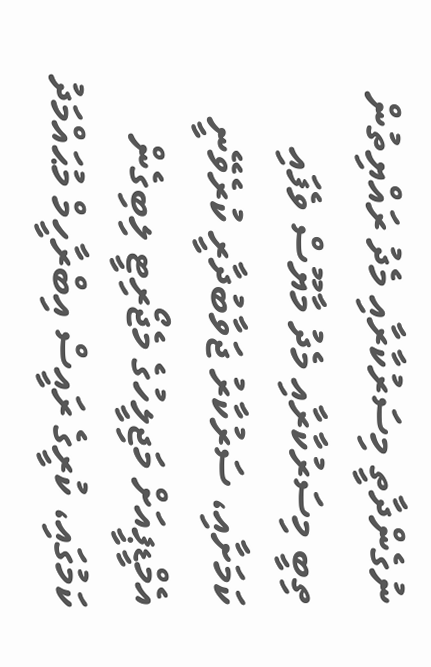ނުގެންދާތީ މިސަރުކާރާއި މެދު ރައްޔިތުން ތިބީ މިސަރުކާރާއި މެދު މާޔޫސް ވެފައި ކަމަށާއި، ސަރުކާރު ޖަވާބުދާރީ ކުރެވޭނީ އެމްޑީޕީއަށް މަޖިލީހުގެ މެޖޯރިޓީ ލިބިގެން ކަމުގައި، ކުރީގެ ރައީސް އިބްރާހީމް މުޙައްމަދު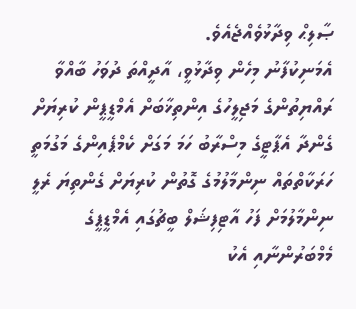ޞާލިޙް ވިދާޅުވެއްޖެއެވެ.
އެމަނިކުފާނު މިހެން ވިދާޅުވީ، އާދީއްތަ ދުވަހު ބާއްވާ ރައްޔިތުންގެ މަޖިލީހުގެ އިންތިޚާބަށް އެމްޑީޕީން ކުރިޔަށް ގެންދާ އެޕާޓީގެ މިސްރާބު ހަމަ މަގަށް ކެމްޕެއިންގެ މަގުމަތީ ހަރަކާތްތައް ނިންމާލުމުގެ ގޮތުން ކުރިޔަށް ގެންތިޔަ ރެލީ ނިންމާލުމަށް ފަހު އާޓިފިޝަލް ބީޗުގައި އެމްޑީޕީގެ މެމްބަރުންނާއި އެކު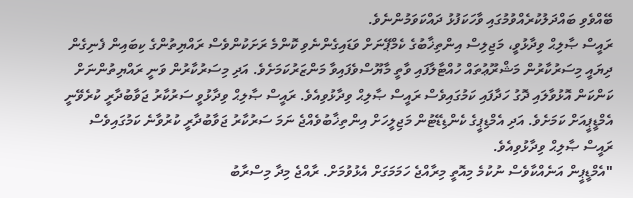ބޭއްވެވި ބައްދަލުކުރެއްވުމުގައި ވާހަކަފުޅު ދައްކަވަމުންނެވެ.
ރައީސް ޞާލިޙް ވިދާޅުވީ، މަޖިލިސް އިންތިޚާބުގެ ކެމްޕޭނަށް ވަޑައިގެންނެވި ކޮންމެ ރަށަކުންވެސް ރައްޔިތުންގެ ކިބައިން ފެނިގެން ދިޔައީ މިސަރުކާރުން މަޝްރޫޢުތައް ހުއްޓާލާފައި ވާތީ މާޔޫސްވެފައިވާ މަންޒަރުކަމަށެވެ. އަދި މިސަރުކާރުން ވަނީ ރައްޔިތުންނަށް ކަންކަން އޮޅުވާލައި ދޮގު ހަދާފައި ކަމުގައިވެސް ރައީސް ޞާލިޙް ވިދާޅުވިއެވެ. ރައީސް ޞާލިޙް ވިދާޅުވީ ސަރުކާރު ޖަވާބުދާރީ ކުރެވޭނީ އެމްޑީޕީއަށް ކަމަށެވެ. އަދި އެމްޑިޕީގެ ކެންޑިޑޭޓުން މަޖިލީހަށް އިންތިޚާބުވެއްޖެ ނަމަ ސަރުކާރު ޖަވާބުދާރީ ކުރުވާނެ ކަމުގައިވެސް ރައީސް ޞާލިޙް ވިދާޅުވިއެވެ.
"އެމްޑީޕީން އަނެއްކާވެސް ނުކުމެ މިއޮތީ މިރާއްޖެ ހަމަމަގަށް އެޅުވުމަށް. ރާއްޖެ މިދާ މިސްރާބު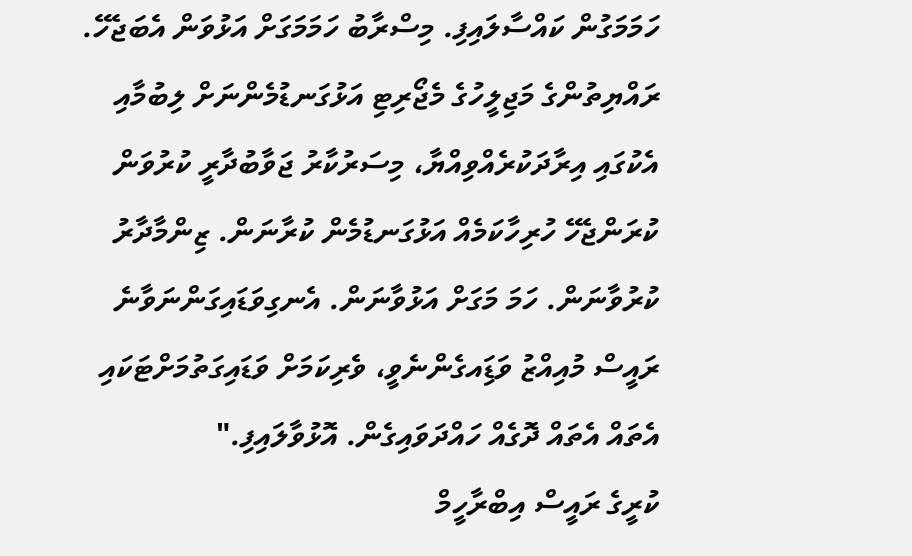ހަމަމަގުން ކައްސާލައިފި. މިސްރާބު ހަމަމަގަށް އަޅުވަން އެބަޖެހޭ. ރައްޔިތުންގެ މަޖިލީހުގެ މެޖޯރިޓި އަޅުގަނޑުމެންނަށް ލިބުމާއި އެކުގައި އިރާދަކުރެއްވިއްޔާ، މިސަރުކާރު ޖަވާބުދާރީ ކުރުވަން ކުރަންޖެހޭ ހުރިހާކަމެއް އަޅުގަނޑުމެން ކުރާނަން. ޒިންމާދާރު ކުރުވާނަން. ހަމަ މަގަށް އަޅުވާނަން. އެނގިވަޑައިގަންނަވާނެ ރައީސް މުއިއްޒު ވަޑަިއގެންނެވީ، ވެރިކަމަށް ވަޑައިގަތުމަށްޓަކައި އެތައް އެތައް ދޮގެއް ހައްދަވައިގެން. އޮޅުވާލައިފި."
ކުރީގެ ރައީސް އިބްރާހީމް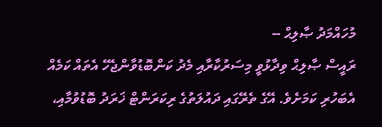މުހައްމަދު ޞާލިޙް --
ރައީސް ޞާލިޙް ވިދާޅުވީ މިސަރުކާރާއި މެދު ކަންބޮޑުވާންޖެހޭ އެތައް ކަމެއް އެބަހުރި ކަމަށެވެ. އޭގެ ތެރޭގައި ދައުލަތުގެ ރިކަރަންޓް ޚަރަދު ބޮޑުވުމާއި،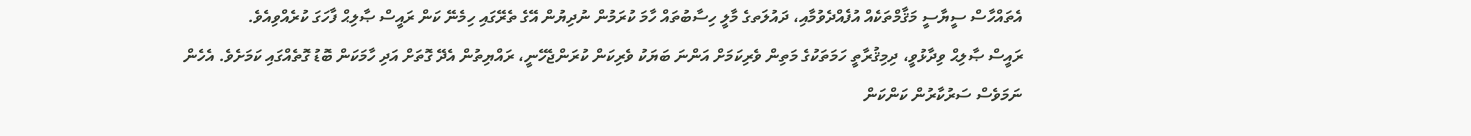އެތައްހާސް ސީޔާސީ މަޤާމްތަކެއް އުފެއްދެވުމާއި، ދައުލަތގެ މާލީ ހިސާބުތައް ހާމަ ކުރަމުން ނުދިޔުން އޭގެ ތެރޭގައި ހިމެނޭ ކަން ރައީސް ޞާލިޙް ފާހަގަ ކުރެއްވިއެވެ.
ރައީސް ޞާލިޙް ވިދާޅުވީ، ދިމިޤުރާތީ ހަމަތަކުގެ މަތިން ވެރިކަމަށް އަންނަ ބަޔަކު ވެރިކަން ކުރަންޖެހޭނީ، ރައްޔިތުން އެދޭ ގޮތަށް އަދި ހާމަކަން ބޮޑު ގޮތެއްގައި ކަމަށެވެ. އެހެން ނަމަވެސް ސަރުކާރުން ކަންކަން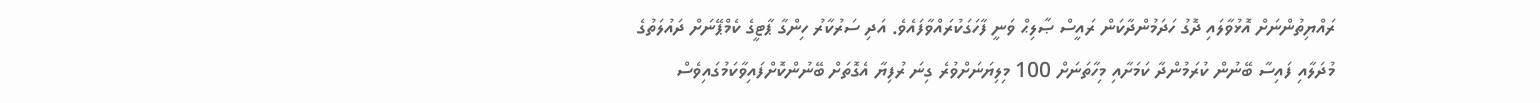ރައްޔިތުންނަށް އޮޅުވާލައި ދޮގު ހަދަމުންދާކަން ރައީސް ޞާލިޙް ވަނީ ފާހަގަކުރައްވާފައެވެ. އަދި ސަރުކާރު ހިންގާ ޕާޓީގެ ކެމްޕޭނަށް ދައުލަތުގެ މުދަލާއި ފައިސާ ބޭނުން ކުރަމުންދާ ކަމަށާއި މިހާތަނަށް 100 މިލިޔަނަށްވުރެ ގިނަ ރުފިޔާ އެގޮތަށް ބޭނުންކޮށްފައިވާކަމުގައިވެސް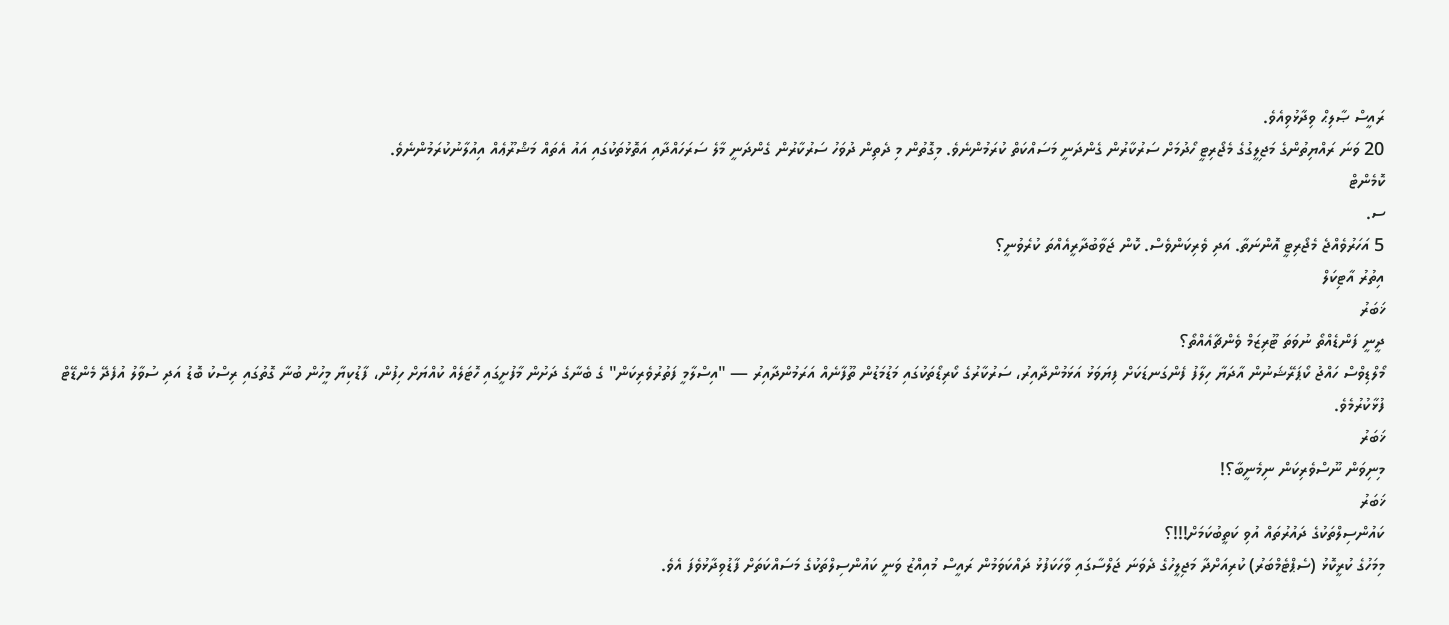ރައީސް ޞާލިޙް ވިދާޅުވިއެވެ.
20 ވަނަ ރައްޔިތުންގެ މަޖިލީގުގެ މެޖޯރިޓީ ހޯދުމަށް ސަރުކާރުން ގެންދަނީ މަސައްކަތް ކުރަމުންނެވެ. މިގޮތުން މި ދެތިން ދުވަހު ސަރުކާރުން ގެންދަނީ މާލެ ސަރަހައްދާއި އަތޮޅުތަކުގައި އައު އެތައް މަޝްރޫޢެއް އިއުލާނުކުރަމުންނެވެ.
ކޮމެންޓް
ސ.
5 އަހަރުވެއްޖެ މެޖޯރިޓީ އޮންނަތާ. އަދި ވެރިކަންވެސް. ކޮން ޖަވާބުދާރީއެއްތަ ކުރެވުނީ؟
އިތުރު އާޓިކަލް
ޚަބަރު
ދީނީ ފަންޑެއްތޯ ނުވަތަ ޓޫރިޒަމް ވެންޗާއެއްތޯ؟
މޯލްޑިވްސް ހައްޖު ކޯޕަރޭޝަނުން އާދަޔާ ހިލާފު ފެންގަނޑަކަށް ފިޔަވަޅު އަޅަމުންދާއިރު، ސަރުކާރުގެ ކޯރިޑޯތަކުގައި މަޑުމަޑުން ތޫފާނެއް އަރަމުންދާއިރު — "އިސްލާމީ ފަތުރުވެރިކަން" ގެ ބެނާގެ ދަށުން މާފުށީގައި ހޮޓަލެއް ކުއްޔަށް ހިފުން، ފާޑުކިޔާ މީހުން ބުނާ ގޮތުގައި ރިސްކު ބޮޑު އަދި ސުވާލު އުފެދޭ މެންޑޭޓް ފުޅާކުރުމެވެ.
ޚަބަރު
މިނިވަން ނޫސްވެރިކަން ނިމެނީބާ؟!
ޚަބަރު
ކައުންސިލްތަކުގެ ދައުރުތައް އުވި ކަތީބުކަމަށް!!!؟
މިމަހުގެ ކުރީކޮޅު (ސެޕްޓެމްބަރު) ކުރިއަށްދާ މަޖިލީހުގެ ދެވަނަ ޖަލްސާގައި ވާހަކަފުޅު ދައްކަވަމުން ރައީސް މުއިއްޒު ވަނީ ކައުންސިލްތަކުގެ މަސައްކަތަށް ފާޑުވިދާޅުވެފަ އެވެ.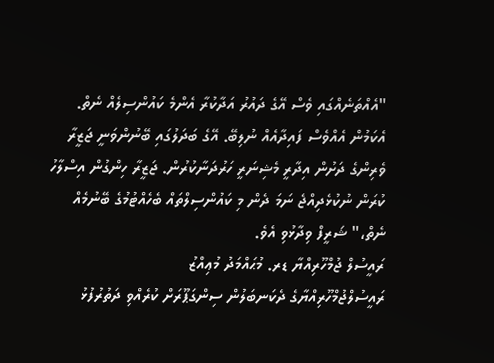"އެއްތަނެއްގައި ވެސް އޭގެ ދައުރު އަދާކުރާ އެންމެ ކައުންސިލެއް ނެތް. އެކަމުން އެއްވެސް ފައިދާއެއް ނުލިބޭ. އޭގެ ބަދަލުގައި ބޭނުންވަނީ ޖަޒީރާ ވެރިންގެ ދަށުން އިދާރީ މެޝިނަރީ ހަރުދަނާކުރުން. ޖަޒީރާ ހިންގުން އިސްލާހު ކުރަން ނުކުޅެދިއްޖެ ނަމަ ދެން މި ކައުންސިލްތައް ބެހެއްޓުމުގެ ބޭނުމެއް ނެތް،" ޝަރީފް ވިދާޅުވި އެވެ.
ރައީސުލް ޖުމްހޫރިއްޔާ ޑރ. މުޙައްމަދު މުޢިއްޒު
ރައީސުލްޖުމްހޫރިއްޔާގެ ދެކަނބަލުން ސިންގަޕޫރަށް ކުރެއްވި ދަތުރުފުޅު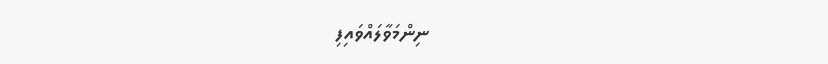ނިންމަވާލައްވައިފި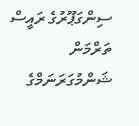ސިންގަޕޫރުގެ ރައީސް ތަރްމަން ޝަންމުގަރަނަމްގެ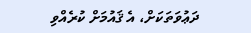ދަޢުވަތަކަށް، އެ ޤައުމަށް ކުރެއްވި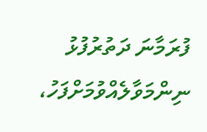ފުރަމާނަ ދަތުރުފުޅު ނިންމަވާލެއްވުމަށްފަހު،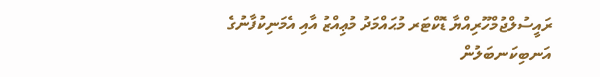ރައީސުލްޖުމްހޫރިއްޔާ ޑޮކްޓަރ މުޙައްމަދު މުޢިއްޒު އާއި އެމަނިކުފާނުގެ އަނބިކަނބަލުން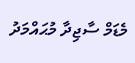މެޑަމް ސާޖިދާ މުޙައްމަދު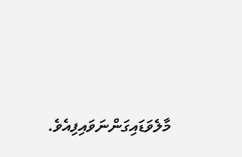މާލެވަޑައިގަންނަވައިފިއެވެ.